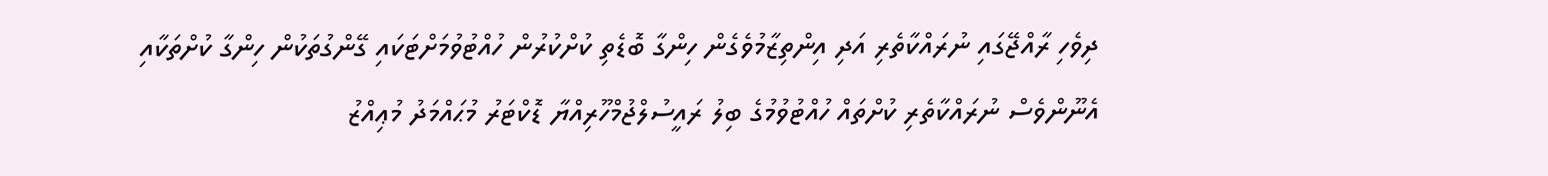ދިވެހި ރާއްޖޭގައި ނުރައްކާތެރި އަދި އިންތިޒާމުވެގެން ހިންގާ ބޮޑެތި ކުށްކުރުން ހުއްޓުވުމަށްޓަކައި ގޭންގުތަކުން ހިންގާ ކުށްތަކާއި އެނޫންވެސް ނުރައްކާތެރި ކުށްތައް ހުއްޓުވުމުގެ ބިލު ރައީސުލްޖުމްހޫރިއްޔާ ޑޮކްޓަރު މުޙައްމަދު މުޢިއްޒު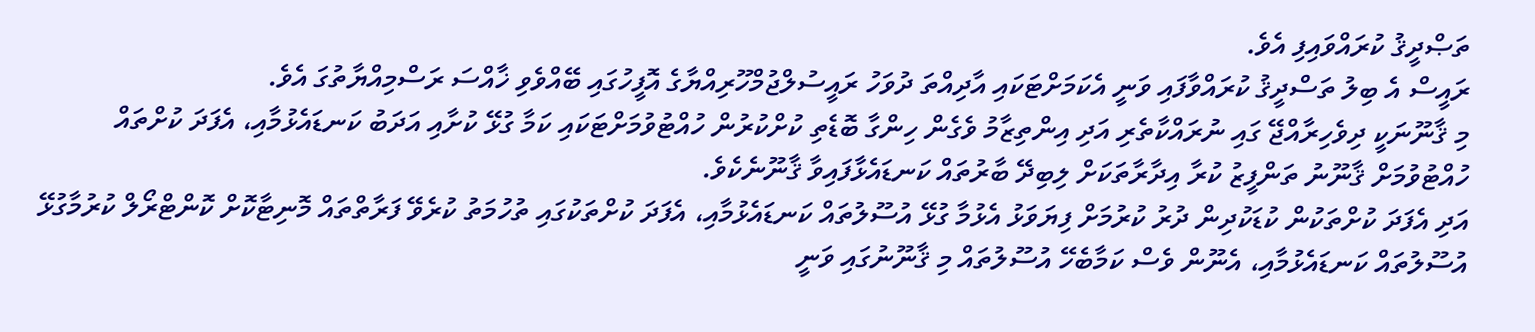ތަޞްދީޤު ކުރައްވައިފި އެވެ.
ރައީސް އެ ބިލު ތަސްދީޤު ކުރައްވާފައި ވަނީ އެކަމަށްޓަކައި އާދިއްތަ ދުވަހު ރައީސުލްޖުމްހޫރިއްޔާގެ އޮފީހުގައި ބޭއްވެވި ޚާއްސަ ރަސްމިއްޔާތުގަ އެވެ.
މި ޤާނޫނަކީ ދިވެހިރާއްޖޭ ގައި ނުރައްކާތެރި އަދި އިންތިޒާމު ވެގެން ހިންގާ ބޮޑެތި ކުށްކުރުން ހުއްޓުވުމަށްޓަކައި ކަމާ ގުޅޭ ކުށާއި އަދަބު ކަނޑައެޅުމާއި، އެފަދަ ކުށްތައް ހުއްޓުވުމަށް ޤާނޫނު ތަންފީޒު ކުރާ އިދާރާތަކަށް ލިބިދޭ ބާރުތައް ކަނޑައެޅާފައިވާ ޤާނޫނެކެވެ.
އަދި އެފަދަ ކުށްތަކުން ކުޑަކުދިން ދުރު ކުރުމަށް ފިޔަވަޅު އެޅުމާ ގުޅޭ އުސޫލުތައް ކަނޑައެޅުމާއި، އެފަދަ ކުށްތަކުގައި ތުހުމަތު ކުރެވޭ ފަރާތްތައް މޮނިޓާކޮށް ކޮންޓްރޯލް ކުރުމާގުޅޭ އުސޫލުތައް ކަނޑައެޅުމާއި، އެނޫން ވެސް ކަމާބެހޭ އުސޫލުތައް މި ޤާނޫނުގައި ވަނީ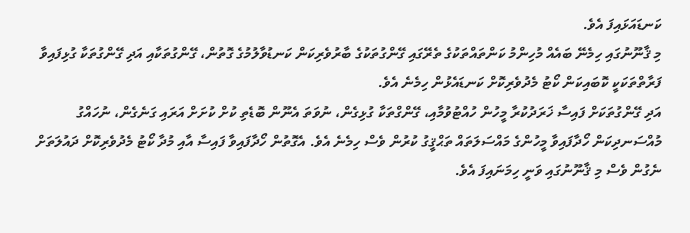ކަނޑައަޅައިފަ އެވެ.
މި ޤާނޫނުގައި ހިމެނޭ ބައެއް މުހިންމު ކަންތައްތަކުގެ ތެރޭގައި ގޭންގުތަކުގެ ބާރުވެރިކަން ކަނޑުވާލުމުގެ ގޮތުން، ގޭންގުތަކާއި އަދި ގޭންގުތަކާ ގުޅިފައިވާ ފަރާތްތަކަކީ ކޮބައިކަން ކޯޓު މެދުވެރިކޮށް ކަނޑައެޅުން ހިމެނެ އެވެ.
އަދި ގޭންގުތަކަށް ފައިސާ ޚަރަދުކުރާ މީހުން ހުއްޓުވުމާއި، ގޭންގްތަކާ ގުޅިގެން، ނުވަތަ އެނޫން ބޮޑެތި ކުށް ކުށަށް އަރައި ގަނެގެން، ނުހައްގު މުއްސަނދިކަން ހޯދާފައިވާ މީހުންގެ މައްސަލަތައް ތަޙްޤީގު ކުރުން ވެސް ހިމެނެ އެވެ. އެގޮތުން ހޯދާފައިވާ ފައިސާ އާއި މުދާ ކޯޓު މެދުވެރިކޮށް ދައުލަތަށް ނެގުން ވެސް މި ޤާނޫނުގައި ވަނީ ހިމަނައިފަ އެވެ.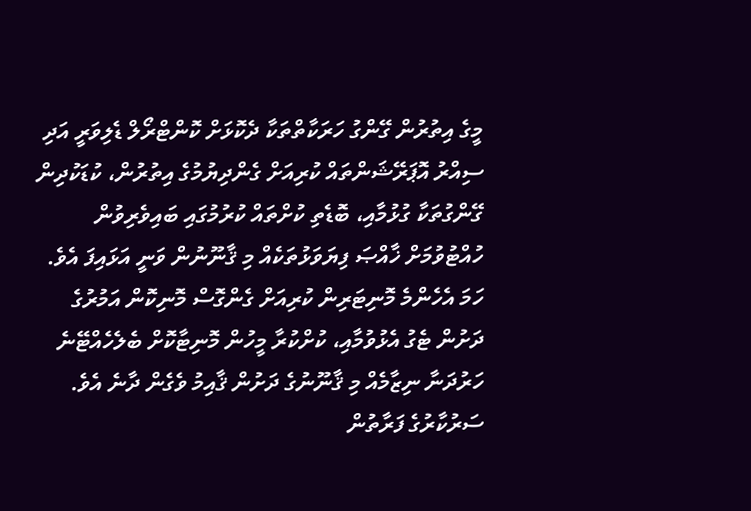މީގެ އިތުރުން ގޭންގު ހަރަކާތްތަކާ ދެކޮޅަށް ކޮންޓްރޯލް ޑެލިވަރީ އަދި ސިއްރު އޮޕަރޭޝަންތައް ކުރިއަށް ގެންދިޔުމުގެ އިތުރުން، ކުޑަކުދިން ގޭންގުތަކާ ގުޅުމާއި، ބޮޑެތި ކުށްތައް ކުރުމުގައި ބައިވެރިވުން ހުއްޓުވުމަށް ޚާއްޞަ ފިޔަވަޅުތަކެއް މި ޤާނޫނުން ވަނީ އަޅައިފަ އެވެ.
ހަމަ އެހެންމެ މޮނިޓަރިން ކުރިއަށް ގެންގޮސް މޮނިކޮން އަމުރުގެ ދަށުން ޓެގު އެޅުވުމާއި، ކުށްކުރާ މީހުން މޮނިޓާކޮށް ބެލެހެއްޓޭނެ ހަރުދަނާ ނިޒާމެއް މި ޤާނޫނުގެ ދަށުން ޤާއިމު ވެގެން ދާނެ އެވެ.
ސަރުކާރުގެ ފަރާތުން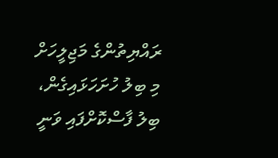ރައްޔިތުންގެ މަޖިލީހަށް މި ބިލު ހުށަހަޅައިގެން، ބިލު ފާސްކޮށްފައި ވަނީ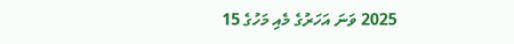2025 ވަނަ އަހަރުގެ މެއި މަހުގެ 15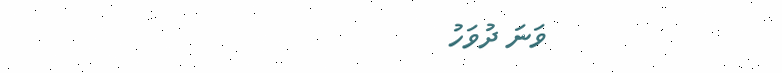ވަނަ ދުވަހު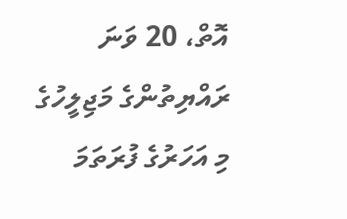އޮތް، 20 ވަނަ ރައްޔިތުންގެ މަޖިލީހުގެ މި އަހަރުގެ ފުރަތަމަ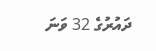ދައުރުގެ 32 ވަނަ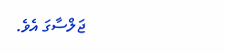ޖަލްސާގަ އެވެ.